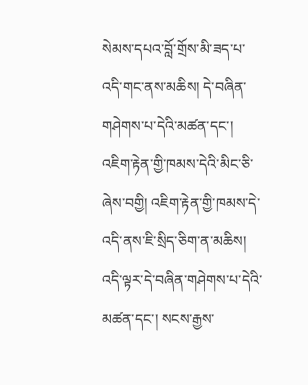སེམས་དཔའ་བློ་གྲོས་མི་ཟད་པ་འདི་གང་ནས་མཆིས། དེ་བཞིན་གཤེགས་པ་དེའི་མཚན་དང་། འཇིག་རྟེན་གྱི་ཁམས་དེའི་མིང་ཅི་ཞེས་བགྱི། འཇིག་རྟེན་གྱི་ཁམས་དེ་འདི་ནས་ཇི་སྲིད་ཅིག་ན་མཆིས། འདི་ལྟར་དེ་བཞིན་གཤེགས་པ་དེའི་མཚན་དང་། སངས་རྒྱས་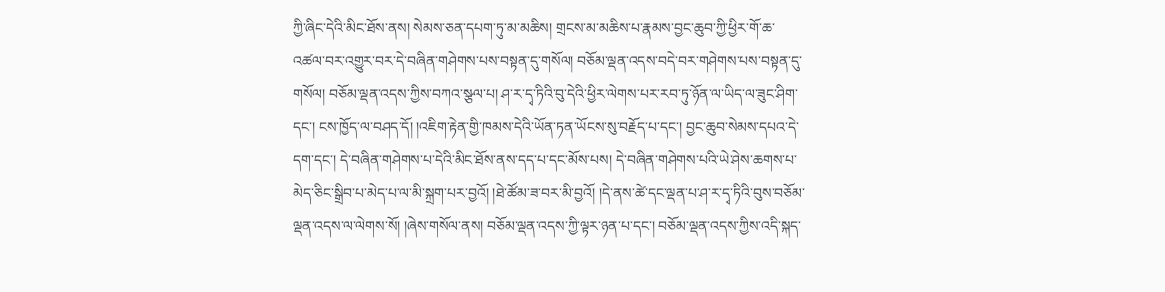ཀྱི་ཞིང་དེའི་མིང་ཐོས་ནས། སེམས་ཅན་དཔག་ཏུ་མ་མཆིས། གྲངས་མ་མཆིས་པ་རྣམས་བྱང་ཆུབ་ཀྱི་ཕྱིར་གོ་ཆ་འཚལ་བར་འགྱུར་བར་དེ་བཞིན་གཤེགས་པས་བསྟན་དུ་གསོལ། བཅོམ་ལྡན་འདས་བདེ་བར་གཤེགས་པས་བསྟན་དུ་གསོལ། བཅོམ་ལྡན་འདས་ཀྱིས་བཀའ་སྩལ་པ། ཤ་ར་དྭ་ཏིའི་བུ་དེའི་ཕྱིར་ལེགས་པར་རབ་ཏུ་ཉོན་ལ་ཡིད་ལ་ཟུང་ཤིག་དང་། ངས་ཁྱོད་ལ་བཤད་དོ། །འཇིག་རྟེན་གྱི་ཁམས་དེའི་ཡོན་ཏན་ཡོངས་སུ་བརྗོད་པ་དང་། བྱང་ཆུབ་སེམས་དཔའ་དེ་དག་དང་། དེ་བཞིན་གཤེགས་པ་དེའི་མིང་ཐོས་ནས་དད་པ་དང་མོས་པས། དེ་བཞིན་གཤེགས་པའི་ཡེ་ཤེས་ཆགས་པ་མེད་ཅིང་སྒྲིབ་པ་མེད་པ་ལ་མི་སྐྲག་པར་བྱའོ། །ཐེ་ཚོམ་ཟ་བར་མི་བྱའོ། །དེ་ནས་ཚེ་དང་ལྡན་པ་ཤ་ར་དྭ་ཏིའི་བུས་བཅོམ་ལྡན་འདས་ལ་ལེགས་སོ། །ཞེས་གསོལ་ནས། བཅོམ་ལྡན་འདས་ཀྱི་ལྟར་ཉན་པ་དང་། བཅོམ་ལྡན་འདས་ཀྱིས་འདི་སྐད་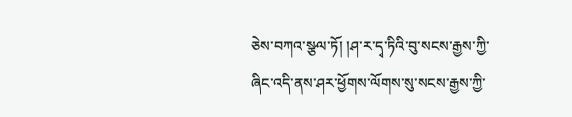ཅེས་བཀའ་སྩལ་ཏོ། །ཤ་ར་དྭ་ཏིའི་བུ་སངས་རྒྱས་ཀྱི་ཞིང་འདི་ནས་ཤར་ཕྱོགས་ལོགས་སུ་སངས་རྒྱས་ཀྱི་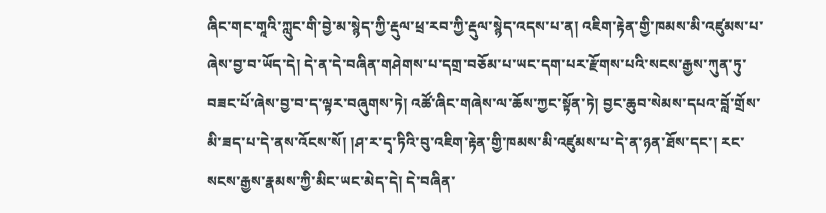ཞིང་གང་གཱའི་ཀླུང་གི་བྱེ་མ་སྙེད་ཀྱི་རྡུལ་ཕྲ་རབ་ཀྱི་རྡུལ་སྙེད་འདས་པ་ན། འཇིག་རྟེན་གྱི་ཁམས་མི་འཛུམས་པ་ཞེས་བྱ་བ་ཡོད་དེ། དེ་ན་དེ་བཞིན་གཤེགས་པ་དགྲ་བཅོམ་པ་ཡང་དག་པར་རྫོགས་པའི་སངས་རྒྱས་ཀུན་ཏུ་བཟང་པོ་ཞེས་བྱ་བ་ད་ལྟར་བཞུགས་ཏེ། འཚོ་ཞིང་གཞེས་ལ་ཆོས་ཀྱང་སྟོན་ཏེ། བྱང་ཆུབ་སེམས་དཔའ་བློ་གྲོས་མི་ཟད་པ་དེ་ནས་འོངས་སོ། །ཤ་ར་དྭ་ཏིའི་བུ་འཇིག་རྟེན་གྱི་ཁམས་མི་འཛུམས་པ་དེ་ན་ཉན་ཐོས་དང་། རང་སངས་རྒྱས་རྣམས་ཀྱི་མིང་ཡང་མེད་དེ། དེ་བཞིན་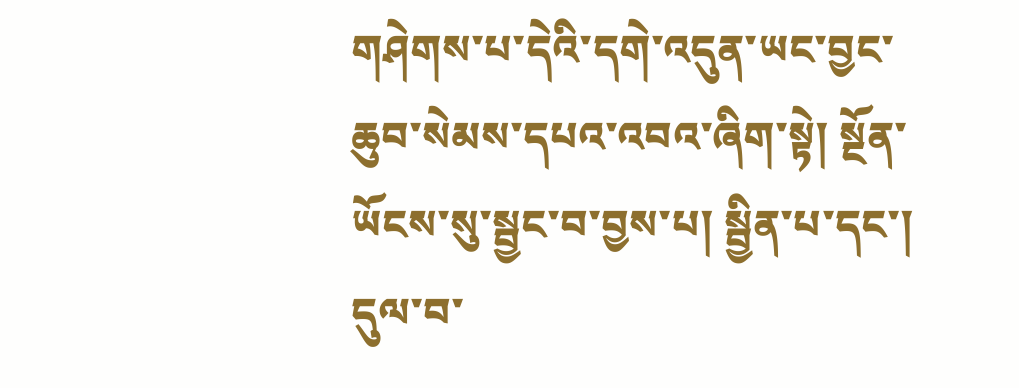གཤེགས་པ་དེའི་དགེ་འདུན་ཡང་བྱང་ཆུབ་སེམས་དཔའ་འབའ་ཞིག་སྟེ། སྔོན་ཡོངས་སུ་སྦྱང་བ་བྱས་པ། སྦྱིན་པ་དང་། དུལ་བ་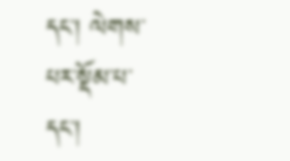དང་། ལེགས་པར་སྡོམ་པ་དང་།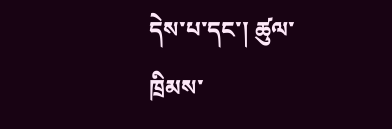དེས་པ་དང་། ཚུལ་ཁྲིམས་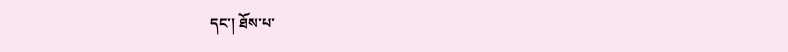དང་། ཐོས་པ་